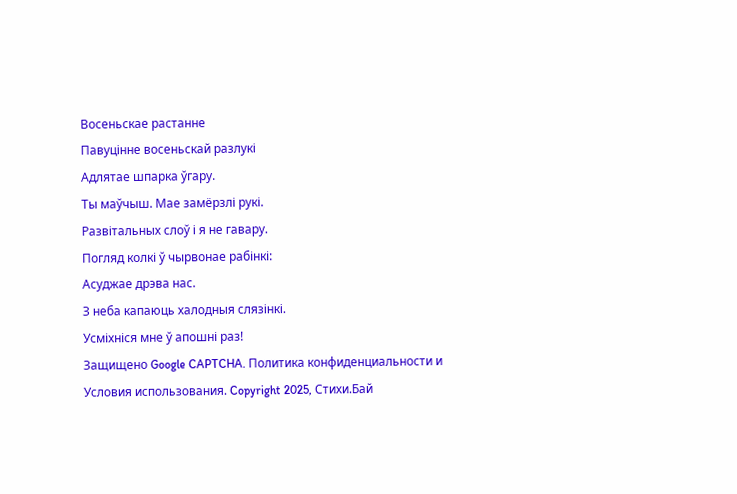Восеньскае растанне
Павуцінне восеньскай разлукі
Адлятае шпарка ўгару.
Ты маўчыш. Мае замёрзлі рукі.
Развітальных слоў і я не гавару.
Погляд колкі ў чырвонае рабінкі:
Асуджае дрэва нас.
З неба капаюць халодныя слязінкі.
Усміхніся мне ў апошні раз!
Защищено Google CAPTCHA. Политика конфиденциальности и Условия использования. Copyright 2025, Стихи.Бай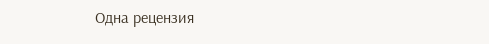Одна рецензия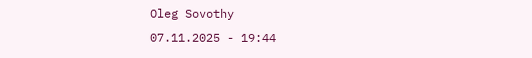Oleg Sovothy
07.11.2025 - 19:44